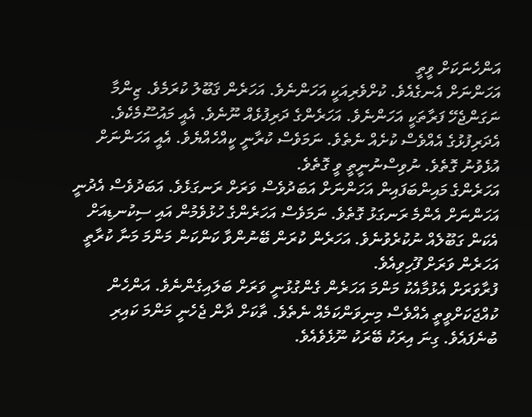އަންހެނަކަށް ވީތީ
އަހަންނަށް އެނގެއެވެ. ކުށްވެރިއަކީ އަހަންނެވެ. އަހަރެން ޤަބޫލު ކުރަމެވެ. ޒިންމާ ނަގަންޖެހޭ ފަރާތަކީ އަހަންނެވެ. އަހަރެންގެ ދަރިފުޅެއް ނޫނެވެ. އެއީ މައުސޫމެކެވެ. އެދަރިފުޅުގެ އެއްވެސް ކުށެއް ނެތެވެ. ނަމަވެސް ކުރާނީ ކީއްހެއްޔެވެ. އެއީ އަހަންނަށް އުޅެވުނު ގޮތެވެ. ނުވިސްނުނީތީ ވީ ގޮތެވެ.
އަހަރެންގެ މައިންބަފައިން އަހަންނަށް އަބަދުވެސް ވަރަށް ރަނގަޅެވެ. އަބަދުވެސް އެދުނީ އަހަންނަށް އެންމެ ރަނގަޅު ގޮތެވެ. ނަމަވެސް އަހަރެންގެ ހުޅުވެމުން އައި ސިކުނޑިއަށް އެކަން ގަބޫލެއް ނުކުރެވުނެވެ. އަހަރެން ކުރަން ބޭނުންވާ ކަންކަން މަންމަ މަނާ ކުރާތީ އަހަރެން ވަރަށް ފޫހިވިއެވެ.
ފުރާވަރަށް އެޅުމާއެކު މަންމަ އަހަރެން ގެންގުޅުނީ ވަރަށް ބަލައިގެންނެވެ. އަންހެން ކުއްޖަކަށްވީތީ އެއްވެސް މިނިވަންކަމެއް ނެތެވެ. ތާކަށް ދާން ޖެހެނީ މަންމަ ކައިރި ބުނެފައެވެ. ގިނަ އިރަކު ބޭރަކު ނޫޅެވެއެވެ.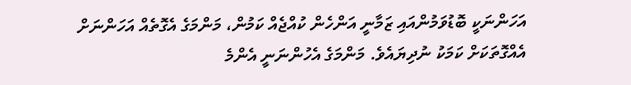އަހަންނަކީ ބޮޑުވަމުންއައި ޒަމާނީ އަންހެން ކުއްޖެއް ކަމުން، މަންމަގެ އެގޮތެއް އަހަންނަށް އެއްގޮތަކަށް ކަމަކު ނުދިޔައެވެ. މަންމަގެ އެހުންނަނީ އެންމެ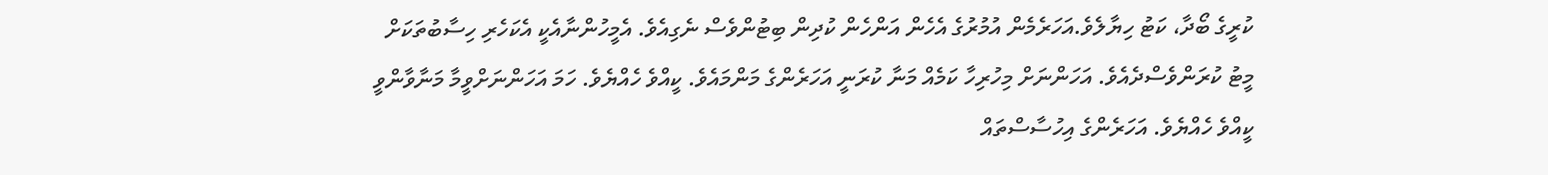ކުރީގެ ބޯދާ، ކަޓު ހިޔާލެވެ.އަހަރެމެން އުމުރުގެ އެހެން އަންހެން ކުދިން ބިޓުންވެސް ނެގިއެވެ. އެމީހުންނާއެކީ އެކަހެރި ހިސާބުތަކަށް މީޓު ކުރަންވެސްދެއެވެ. އަހަންނަށް މިހުރިހާ ކަމެއް މަނާ ކުރަނީ އަހަރެންގެ މަންމައެވެ. ކީއްވެ ހެއްޔެވެ. ހަމަ އަހަންނަށްވީމާ މަނާވާންވީ ކީއްވެ ހެއްޔެވެ. އަހަރެންގެ އިހުސާސްތައް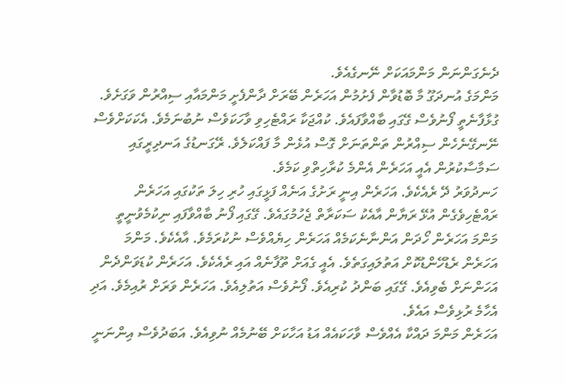ދެނެގަންނަން މަންމައަކަށް ނޭނގެއެވެ.
މަންމަގެ އުނދަގޫ މާ ބޮޑުވާން ފެށުމުން އަހަރެން ބޭރަށް ދާންފެށީ މަންމައާއި ސިއްރުން ވަގަށެވެ. ގުޅާފާނެތީ ފޯނުވެސް ގޭގައި ބާއްވާފައެވެ. ކުއްޖަކާ ރައްޓެހިވި ވާހަކަވެސް ނުބުނަމެވެ. އެކަކަށްވެސް ނޭނގޭނެހެން ސިއްރުން ތަންތަނަށް ގޮސް އުޅެން މާ ފައްކަލެވެ. ރޭގަނޑުގެ އަނދިރީގައި ސަމާސާކުރުން އެއީ އަހަރެން އެންމެ ކުރާހިތްވި ކަމެވެ.
ހަނދުވަރު ދޭ ރެއެކެވެ. އަހަރެން އިނީ ރަށުގެ އަނެއް ފަޅީގައި ހުރި ހިލަ ތަކުގައި އަހަރެން ރައްޓެހިވެގެން އުޅޭ ރަޔާން އާއެކު ސަކަރާތް ޖެހުމުގައެވެ. ގޭގައި ފޯނު ބާއްވާފައި ނިކުމެވުނީތީ މަންމަ އަހަރެން ހޯދަން އަންނާނެކަމެއް އަހަރެން ހިޔެއްވެސް ނުކުރަމެވެ. އާއެކެވެ. މަންމަ އަހަރެން ރެޑުހޭންޑުކޮށް އަތުލައިގަތެވެ. އެއީ ގެއަށް ތޫފާނެއް އައި ރެއެކެވެ. އަހަރެން ކުޑަވަންދެން އަހަންނަށް ބެވިއެވެ. ގޭގައި ބަންދު ކުރިއެވެ. ފޯނުވެސް އަތުލިއެވެ. އަހަރެން ވަރަށް ރުއިމެވެ. އަދި އެހާމެ ރުޅިވެސް އައެވެ.
އަހަރެން މަންމަ ދައްކާ އެއްވެސް ވާހަކައެއް އަޑު އަހާކަށް ބޭނުމެއް ނުވިއެވެ. އަބަދުވެސް އިންނަނީ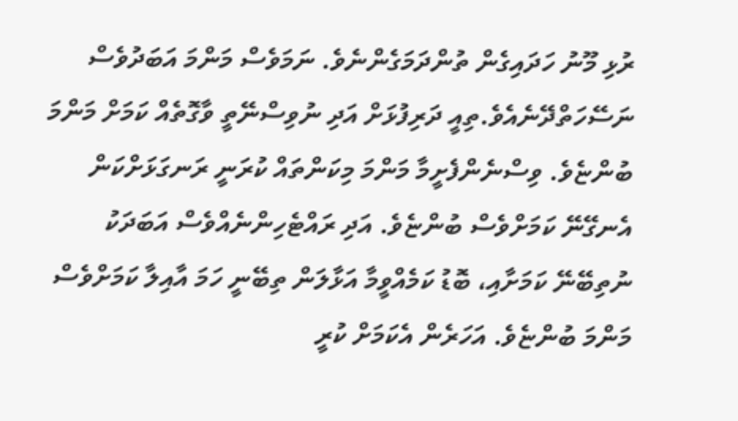ރުޅި މޫނު ހަދައިގެން ތުންދަމަގެންނެވެ. ނަމަވެސް މަންމަ އަބަދުވެސް ނަސޭހަތްދޭނެއެވެ.ތިއީ ދަރިފުޅަށް އަދި ނުވިސްނޭތީ ވާގޮތެއް ކަމަށް މަންމަ ބުންޏެވެ. ވިސްނެންފެށީމާ މަންމަ މިކަންތައް ކުރަނީ ރަނގަޅަށްކަން އެނގޭނޭ ކަމަށްވެސް ބުންޏެވެ. އަދި ރައްޓެހިންނެއްވެސް އަބަދަކު ނުތިބޭނޭ ކަމަށާއި، ބޮޑު ކަމެއްވީމާ އަޅާލަން ތިބޭނީ ހަމަ އާއިލާ ކަމަށްވެސް މަންމަ ބުންޏެވެ. އަހަރެން އެކަމަށް ކުރީ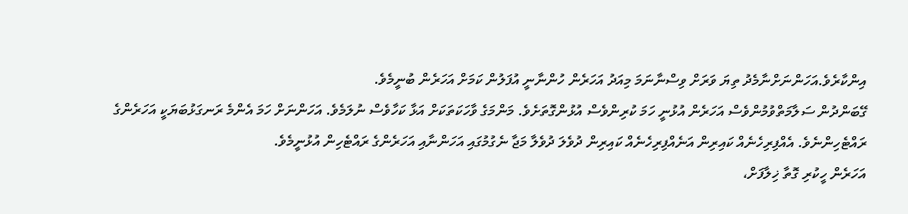އިންކާރެވެ.އަހަންނަށްނާމެދު ތިޔަ ވަރަށް ވިސްނާނަމަ މިއަދު އަހަރެން ހުންނާނީ އުފަލުން ކަމަށް އަހަރެން ބުނީމެވެ.
ގޭބަންދުން ސަލާމަތްވުމުންވެސް އަހަރެން އުޅުނީ ހަމަ ކުރިންވެސް އުޅުންގޮތަށެވެ. މަންމަގެ ވާހަކަތަކަށް އަޅާ ކަހާވެސް ނުލަމެވެ. އަހަންނަށް ހަމަ އެންމެ ރަނގަޅުބަޔަކީ އަހަރެންގެ ރައްޓެހިންނެވެ. އެއްފިރިހެނެއް ކައިރިން އަނެއްފިރިހެނެއް ކައިރިން ދުވެލަ ދުވެލާ މަޖާ ނެގުމުގައި އަހަންނާއި އަހަރެންގެ ރައްޓެހިން އުޅުނީމެވެ.
އަހަރެން ހީކުރި ގޮތާ ޚިލާފަށް،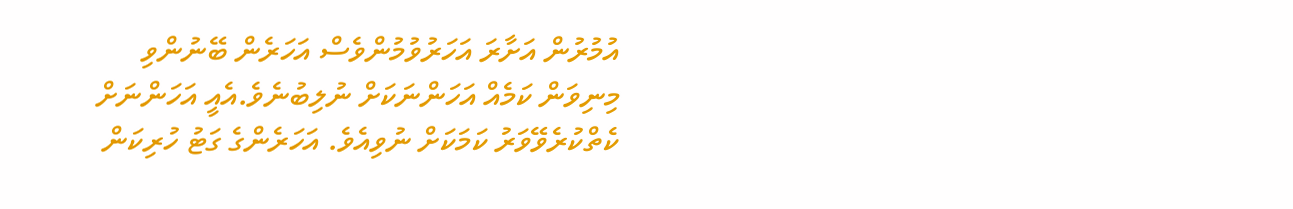އުމުރުން އަށާރަ އަހަރުވުމުންވެސް އަހަރެން ބޭނުންވި މިނިވަން ކަމެއް އަހަންނަކަށް ނުލިބުނެވެ.އެއީ އަހަންނަށް ކެތްކުރެވޭވަރު ކަމަކަށް ނުވިއެވެ. އަހަރެންގެ ގަޓު ހުރިކަން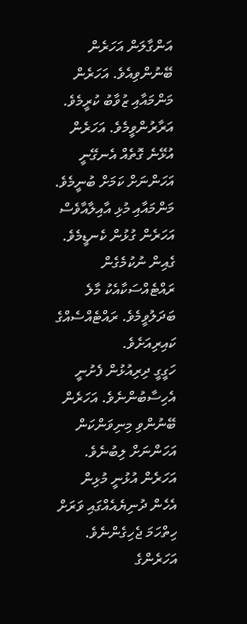އަންގާލަން އަހަރެން ބޭނުންވިއެވެ. އަހަރެން މަންމައާއި ޒުވާބު ކުރީމެވެ. އަރާރުންވީމެވެ. އަހަރެން އުޅޭނެ ގޮތެއް އެނގޭނީ އަހަންނަށް ކަމަށް ބުނީމެވެ. މަންމައާއި މުޅި އާއިލާއާވެސް އަހަރެން ގުޅުން ކެނޑީމެވެ. ގެއިން ނުކުމެގެން ރައްޓެއްސަކާއެކު މާލެ ބަދަލުވީމެވެ. ރައްޓެއްސެއްގެ ކައިރިއަށެވެ.
ހަގީގީ ދިރިއުޅުން ފެށުނީ އެހިސާބުންނެވެ. އަހަރެން ބޭނުންވި މިނިވަންކަން އަހަންނަށް ލިބުނެވެ. އަހަރެން އުޅުނީ މުޅިން އެހެން ދުނިޔެއެއްގައި ވަރަށް ހިތްހަމަ ޖެހިގެންނެވެ. އަހަރެންގެ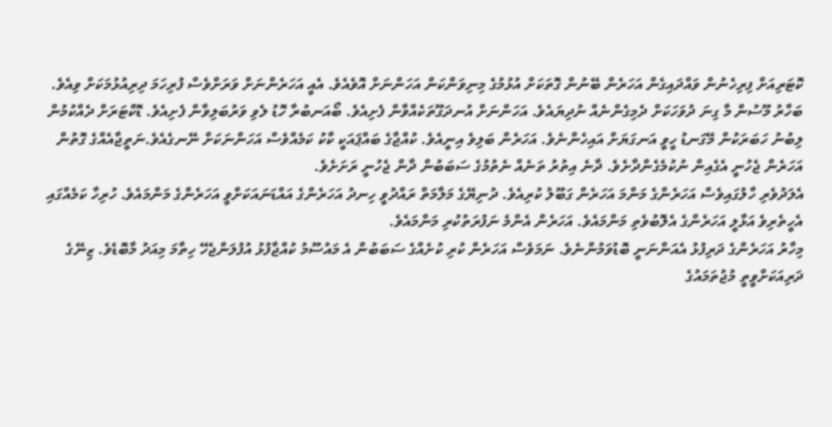ކޮޓަރިއަށް ފިރިހެނުން ވައްދައިގެން އަހަރެން ބޭނުން ގޮތަކަށް އުޅުމުގެ މިނިވަންކަން އަހަންނަށް އޮވެއެވެ. އެއީ އަހަރެންނަށް ވަރަށްވެސް ފުރިހަމަ ދިރިއުޅުމަކަށް ވިއެވެ.
ބަހާރު މޫސުން މާ ގިނަ ދުވަހަކަށް ދެމިގެންނެއް ނުދިޔައެވެ. އަހަންނަށް އުނދަގޫތަކެއްވާން ފެށިއެވެ. ބޯއަނބުރާ ހޮޑު ލެވި ވަރުބަލިވާން ފެށިއެވެ. ޑޮކްޓަރަށް ދެއްކުމުން ލިބުނު ހަބަރަކުން މޭގަނޑު ހީވީ އަނގަޔަށް އައިހެންނެވެ. އަހަރެން ބަލިވެ އިނީއެވެ. ކުއްޖާގެ ބައްޕައަކީ ކާކު ކަމެއްވެސް އަހަންނަކަށް ނޭނގެއެވެ.ނަތީޖާއެއްގެ ގޮތުން އަހަރެން ޖެހުނީ އެގެއިން ނުކުމެގެންދާށެވެ. ދާނެ އިތުރު ތަނެއް ނެތުމުގެ ސަބަބުން ދާން ޖެހުނީ ރަށަށެވެ.
އެލަދުވެރި ހާލުގައިވެސް އަހަރެންގެ މަންމަ އަހަރެން ގަބޫލު ކުރިއެވެ. ދުނިޔޭގެ މަލާމަތް ރައްދުވީ ހިނދު އަހަރެންގެ އައްޑަނައަކަށްވީ އަހަރެންގެ މަންމައެވެ. ހުރިހާ ކަމެއްގައި އެހީތެރިވެ އަޅާލީ އަހަރެންގެ އެލޮބުވެތި މަންމައެވެ. އަހަރެން އެންމެ ނަފުރަތުކުރި މަންމައެވެ.
މިހާރު އަހަރެންގެ ދަރިފުޅު އެއަންނަނީ ބޮޑުވަމުންނެވެ. ނަމަވެސް އަހަރެން ކުރި ކުށެއްގެ ސަބަބުން އެ މައުސޫމު ކުއްޖާފުޅު އުފުލަންޖެހޭ ހިތާމަ މިއަދު މާބޮޑެވެ. ޒިނޭގެ ދަރިއަކަށްވީތީ މުޖުތަމައުގެ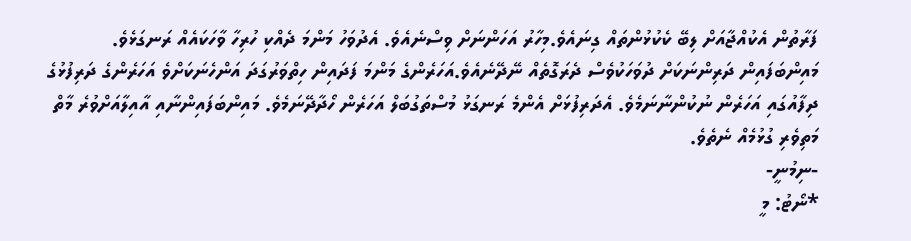ފަރާތުން އެކުއްޖާއަށް ލިބޭ ކެކުޅުންތައް ގިނައެވެ.މިހާރު އަހަންނަށް ވިސްނެއެވެ. އެދުވަހު މަންމަ ދެއްކި ހުރިހާ ވާހަކައެއް ރަނގަޅެވެ. މައިންބަފައިން ދަރިންނަކަށް ދުވަހަކުވެސް ދެރަގޮތެއް ނޭދޭނެއެވެ.އަހަރެންގެ މަންމަ ފަދައިން ހިތްވަރުގަދަ އަންހެނަކަށްވެ އަހަރެންގެ ދަރިފުޅުގެ ދިފާއުގައި އަހަރެން ނުކުންނާނަމެވެ. އެދަރިފުޅަށް އެންމެ ރަނގަޅު މުސްތަގުބަލް އަހަރެން ހޯދާދޭނަމެވެ. މައިންބަފައިންނާއި އާއިލާއަށްވުރެ މާތް މަތިވެރި ގުޅުމެއް ނެތެވެ.
-ނިމުނީ-
*ނޯޓު: މީ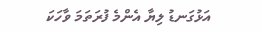އަޅުގަނޑު ލިޔާ އެންމެ ފުރަތަމަ ވާހަކަ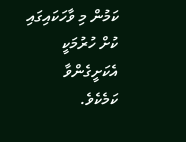ކަމުން މި ވާހަކައިގައި ކުށް ހުރުމަކީ އެކަށީގެންވާ ކަމެކެވެ.